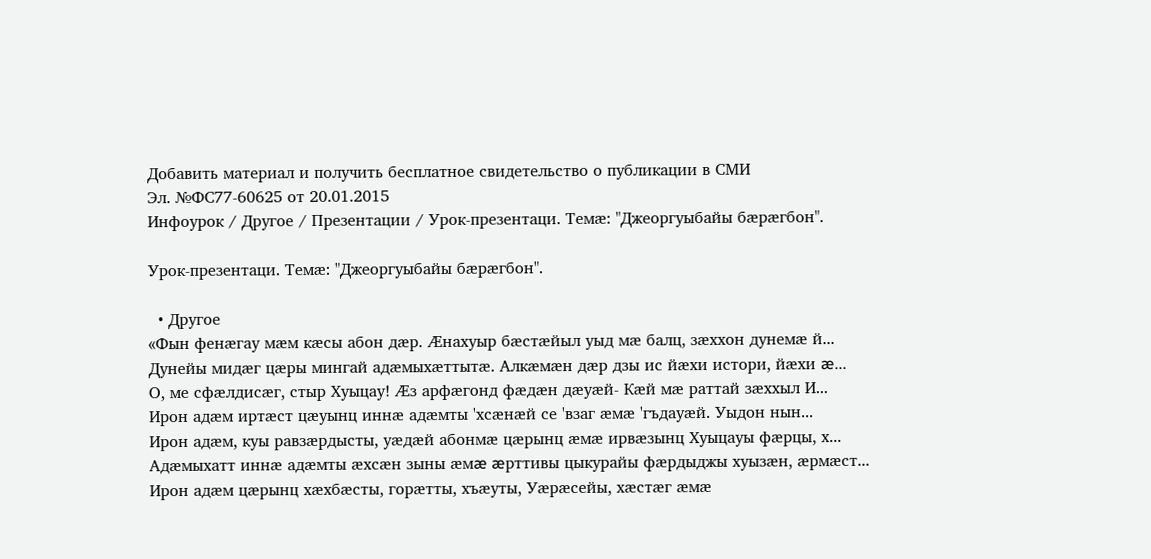Добавить материал и получить бесплатное свидетельство о публикации в СМИ
Эл. №ФС77-60625 от 20.01.2015
Инфоурок / Другое / Презентации / Урок-презентаци. Темæ: "Джеоргуыбайы бæрæгбон".

Урок-презентаци. Темæ: "Джеоргуыбайы бæрæгбон".

  • Другое
«Фын фенæгау мæм кæсы абон дæр. Æнахуыр бæстæйыл уыд мæ балц, зæххон дунемæ й...
Дунейы мидæг цæры мингай адæмыхæттытæ. Алкæмæн дæр дзы ис йæхи истори, йæхи æ...
О, ме сфæлдисæг, стыр Хуыцау! Æз арфæгонд фæдæн дæуæй- Кæй мæ раттай зæххыл И...
Ирон адæм иртæст цæуынц иннæ адæмты 'хсæнæй се 'взаг æмæ 'гъдауæй. Уыдон нын...
Ирон адæм, куы равзæрдысты, уæдæй абонмæ цæрынц æмæ ирвæзынц Хуыцауы фæрцы, х...
Адæмыхатт иннæ адæмты æхсæн зыны æмæ æрттивы цыкурайы фæрдыджы хуызæн, æрмæст...
Ирон адæм цæрынц хæхбæсты, горæтты, хъæуты, Уæрæсейы, хæстæг æмæ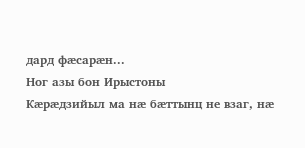дард фæсарæн...
Ног азы бон Ирыстоны
Кæрæдзийыл ма нæ бæттынц не взаг, нæ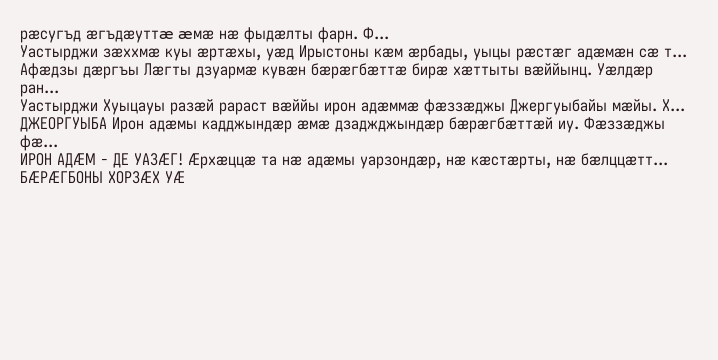рæсугъд æгъдæуттæ æмæ нæ фыдæлты фарн. Ф...
Уастырджи зæххмæ куы æртæхы, уæд Ирыстоны кæм æрбады, уыцы рæстæг адæмæн сæ т...
Афæдзы дæргъы Лæгты дзуармæ кувæн бæрæгбæттæ бирæ хæттыты вæййынц. Уæлдæр ран...
Уастырджи Хуыцауы разæй рараст вæййы ирон адæммæ фæззæджы Джергуыбайы мæйы. Х...
ДЖЕОРГУЫБА Ирон адæмы кадджындæр æмæ дзаджджындæр бæрæгбæттæй иу. Фæззæджы фæ...
ИРОН АДÆМ - ДЕ УАЗÆГ! Æрхæццæ та нæ адæмы уарзондæр, нæ кæстæрты, нæ бæлццæтт...
БÆРÆГБОНЫ ХОРЗÆХ УÆ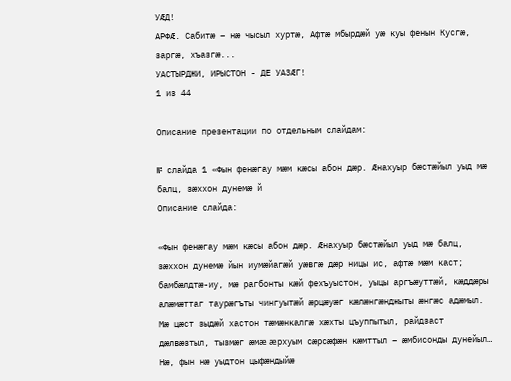УÆД!
АРФÆ. Сабитæ – нæ чысыл хуртæ, Афтæ мбырдæй уæ куы фенын Кусгæ, заргæ, хъазгæ...
УАСТЫРДЖИ, ИРЫСТОН - ДЕ УАЗÆГ!
1 из 44

Описание презентации по отдельным слайдам:

№ слайда 1 «Фын фенæгау мæм кæсы абон дæр. Æнахуыр бæстæйыл уыд мæ балц, зæххон дунемæ й
Описание слайда:

«Фын фенæгау мæм кæсы абон дæр. Æнахуыр бæстæйыл уыд мæ балц, зæххон дунемæ йын иумæйагæй уæвгæ дæр ницы ис, афтæ мæм каст; бамбæлдтæ-иу, мæ рагбонты кæй фехъуыстон, уыцы аргъæуттæй, кæддæры алæмæттаг таурæгъты чингуытæй æрцæуæг кæлæнгæнджыты æнгæс адæмыл. Мæ цæст зыдæй хастон тæмæнкалгæ хæхты цъуппытыл, райдзаст дæлвæзтыл, тызмæг æмæ æрхуым сæрсæфæн кæмттыл – æмбисонды дунейыл… Нæ, фын нæ уыдтон цыфæндыйæ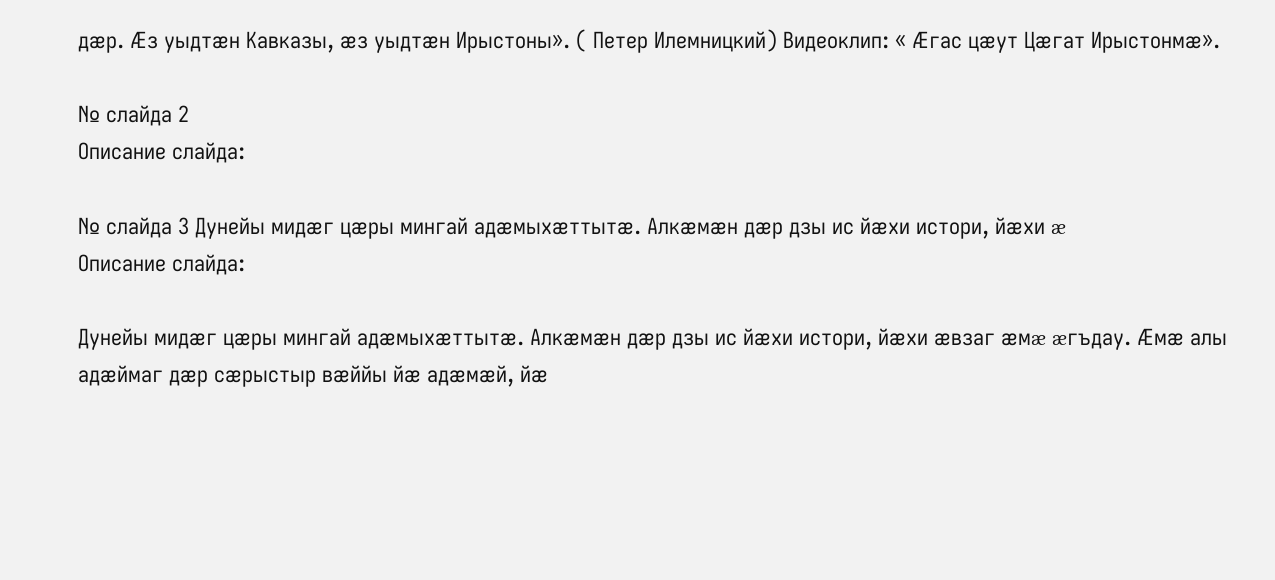дæр. Æз уыдтæн Кавказы, æз уыдтæн Ирыстоны». ( Петер Илемницкий) Видеоклип: « Æгас цæут Цæгат Ирыстонмæ».

№ слайда 2
Описание слайда:

№ слайда 3 Дунейы мидæг цæры мингай адæмыхæттытæ. Алкæмæн дæр дзы ис йæхи истори, йæхи æ
Описание слайда:

Дунейы мидæг цæры мингай адæмыхæттытæ. Алкæмæн дæр дзы ис йæхи истори, йæхи æвзаг æмæ æгъдау. Æмæ алы адæймаг дæр сæрыстыр вæййы йæ адæмæй, йæ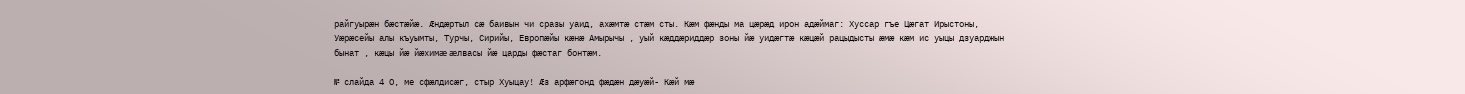райгуырæн бæстæйæ. Æндæртыл сæ баивын чи сразы уаид, ахæмтæ стæм сты. Кæм фæнды ма цæрæд ирон адæймаг: Хуссар гъе Цæгат Ирыстоны, Уæрæсейы алы къуымты, Турчы, Сирийы, Европæйы кæнæ Амырычы , уый кæддæриддæр зоны йæ уидæгтæ кæцæй рацыдысты æмæ кæм ис уыцы дзуарджын бынат , кæцы йæ йæхимæ æлвасы йæ царды фæстаг бонтæм.

№ слайда 4 О, ме сфæлдисæг, стыр Хуыцау! Æз арфæгонд фæдæн дæуæй- Кæй мæ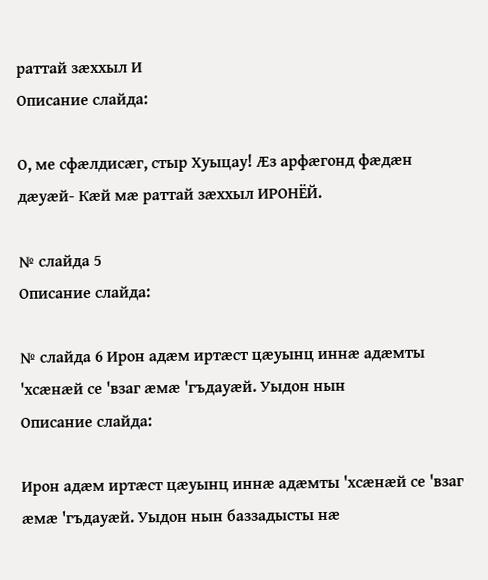раттай зæххыл И
Описание слайда:

О, ме сфæлдисæг, стыр Хуыцау! Æз арфæгонд фæдæн дæуæй- Кæй мæ раттай зæххыл ИРОНЁЙ.

№ слайда 5
Описание слайда:

№ слайда 6 Ирон адæм иртæст цæуынц иннæ адæмты 'хсæнæй се 'взаг æмæ 'гъдауæй. Уыдон нын
Описание слайда:

Ирон адæм иртæст цæуынц иннæ адæмты 'хсæнæй се 'взаг æмæ 'гъдауæй. Уыдон нын баззадысты нæ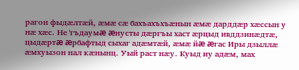рагон фыдæлтæй, æмæ сæ бахъахъхъæнын æмæ дарддæр хæссын у нæ хæс. Не 'гъдаумæ æнусты дæргъы хаст æрцыд ивддзинæдтæ, цыдæртæ æрбафтыд сыхаг адæмтæй, æмæ йæ æгас Иры дзыллæ æмхуызон нал кæнынц. Уый раст нæу. Куыд иу адæм, мах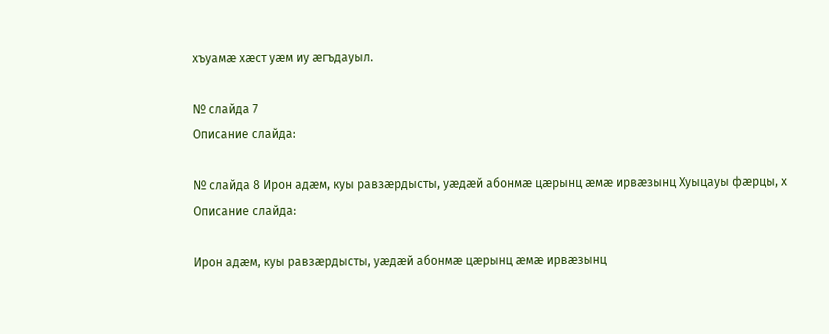хъуамæ хæст уæм иу æгъдауыл.

№ слайда 7
Описание слайда:

№ слайда 8 Ирон адæм, куы равзæрдысты, уæдæй абонмæ цæрынц æмæ ирвæзынц Хуыцауы фæрцы, х
Описание слайда:

Ирон адæм, куы равзæрдысты, уæдæй абонмæ цæрынц æмæ ирвæзынц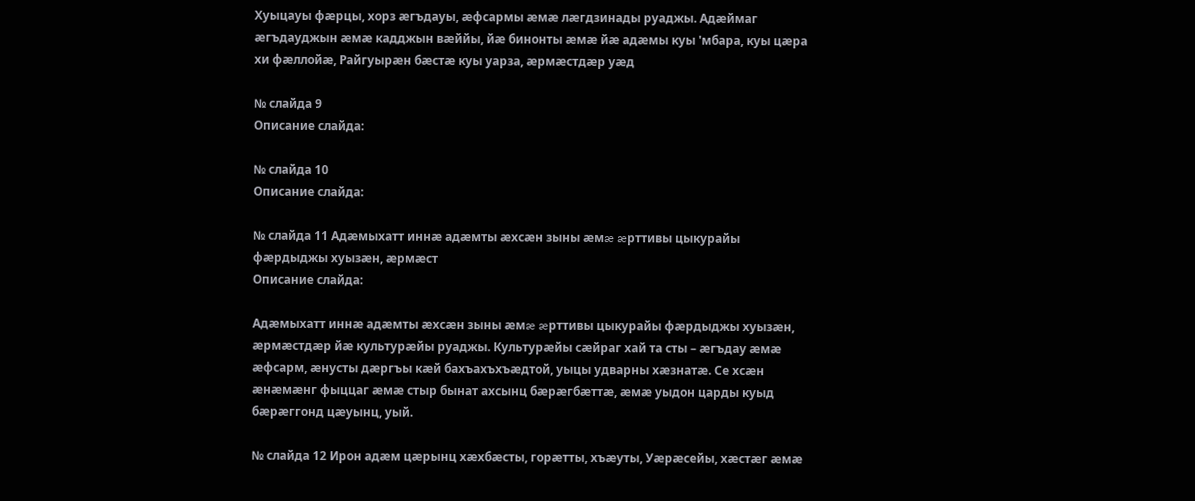Хуыцауы фæрцы, хорз æгъдауы, æфсармы æмæ лæгдзинады руаджы. Адæймаг æгъдауджын æмæ кадджын вæййы, йæ бинонты æмæ йæ адæмы куы 'мбара, куы цæра хи фæллойæ, Райгуырæн бæстæ куы уарза, æрмæстдæр уæд

№ слайда 9
Описание слайда:

№ слайда 10
Описание слайда:

№ слайда 11 Адæмыхатт иннæ адæмты æхсæн зыны æмæ æрттивы цыкурайы фæрдыджы хуызæн, æрмæст
Описание слайда:

Адæмыхатт иннæ адæмты æхсæн зыны æмæ æрттивы цыкурайы фæрдыджы хуызæн, æрмæстдæр йæ культурæйы руаджы. Культурæйы сæйраг хай та сты – æгъдау æмæ æфсарм, æнусты дæргъы кæй бахъахъхъæдтой, уыцы удварны хæзнатæ. Се хсæн æнæмæнг фыццаг æмæ стыр бынат ахсынц бæрæгбæттæ, æмæ уыдон царды куыд бæрæггонд цæуынц, уый.

№ слайда 12 Ирон адæм цæрынц хæхбæсты, горæтты, хъæуты, Уæрæсейы, хæстæг æмæ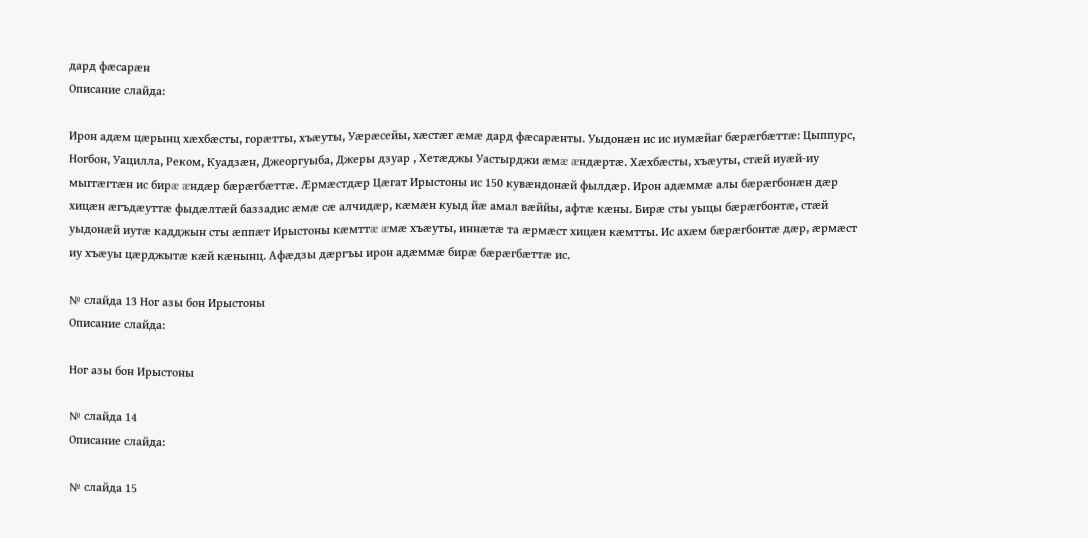дард фæсарæн
Описание слайда:

Ирон адæм цæрынц хæхбæсты, горæтты, хъæуты, Уæрæсейы, хæстæг æмæ дард фæсарæнты. Уыдонæн ис ис иумæйаг бæрæгбæттæ: Цыппурс, Ногбон, Уацилла, Реком, Куадзæн, Джеоргуыба, Джеры дзуар , Хетæджы Уастырджи æмæ æндæртæ. Хæхбæсты, хъæуты, стæй иуæй-иу мыггæгтæн ис бирæ æндæр бæрæгбæттæ. Æрмæстдæр Цæгат Ирыстоны ис 150 кувæндонæй фылдæр. Ирон адæммæ алы бæрæгбонæн дæр хицæн æгъдæуттæ фыдæлтæй баззадис æмæ сæ алчидæр, кæмæн куыд йæ амал вæййы, афтæ кæны. Бирæ сты уыцы бæрæгбонтæ, стæй уыдонæй иутæ кадджын сты æппæт Ирыстоны кæмттæ æмæ хъæуты, иннæтæ та æрмæст хицæн кæмтты. Ис ахæм бæрæгбонтæ дæр, æрмæст иу хъæуы цæрджытæ кæй кæнынц. Афæдзы дæргъы ирон адæммæ бирæ бæрæгбæттæ ис.

№ слайда 13 Ног азы бон Ирыстоны
Описание слайда:

Ног азы бон Ирыстоны

№ слайда 14
Описание слайда:

№ слайда 15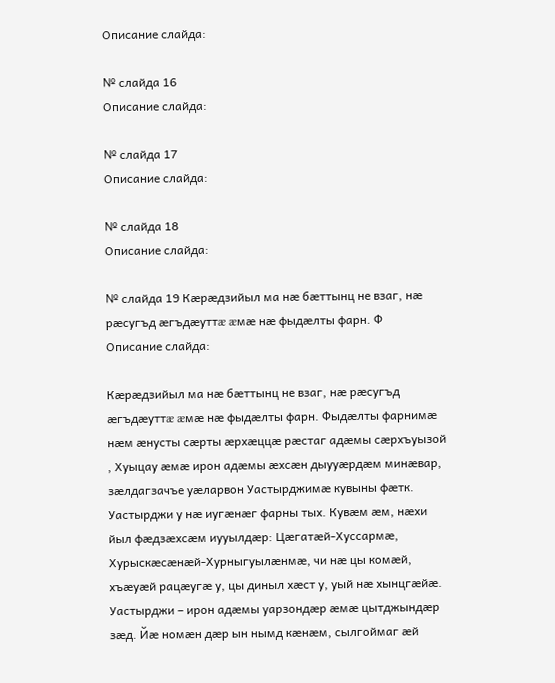Описание слайда:

№ слайда 16
Описание слайда:

№ слайда 17
Описание слайда:

№ слайда 18
Описание слайда:

№ слайда 19 Кæрæдзийыл ма нæ бæттынц не взаг, нæ рæсугъд æгъдæуттæ æмæ нæ фыдæлты фарн. Ф
Описание слайда:

Кæрæдзийыл ма нæ бæттынц не взаг, нæ рæсугъд æгъдæуттæ æмæ нæ фыдæлты фарн. Фыдæлты фарнимæ нæм æнусты сæрты æрхæццæ рæстаг адæмы сæрхъуызой , Хуыцау æмæ ирон адæмы æхсæн дыууæрдæм минæвар, зæлдагзачъе уæларвон Уастырджимæ кувыны фæтк. Уастырджи у нæ иугæнæг фарны тых. Кувæм æм, нæхи йыл фæдзæхсæм иууылдæр: Цæгатæй-Хуссармæ, Хурыскæсæнæй-Хурныгуылæнмæ, чи нæ цы комæй, хъæуæй рацæугæ у, цы диныл хæст у, уый нæ хынцгæйæ. Уастырджи – ирон адæмы уарзондæр æмæ цытджындæр зæд. Йæ номæн дæр ын нымд кæнæм, сылгоймаг æй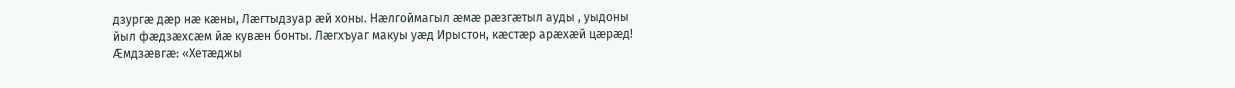дзургæ дæр нæ кæны, Лæгтыдзуар æй хоны. Нæлгоймагыл æмæ рæзгæтыл ауды , уыдоны йыл фæдзæхсæм йæ кувæн бонты. Лæгхъуаг макуы уæд Ирыстон, кæстæр арæхæй цæрæд! Æмдзæвгæ: «Хетæджы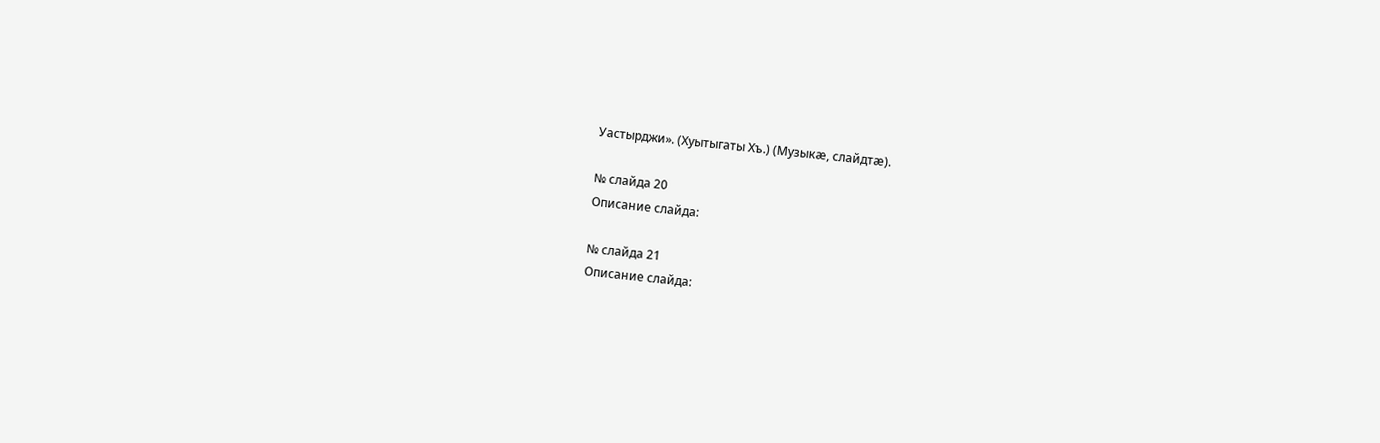Уастырджи». (Хуытыгаты Хъ.) (Музыкæ, слайдтæ).

№ слайда 20
Описание слайда:

№ слайда 21
Описание слайда: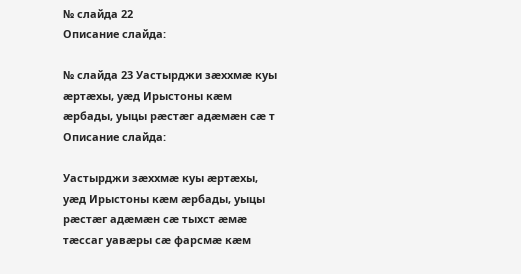№ слайда 22
Описание слайда:

№ слайда 23 Уастырджи зæххмæ куы æртæхы, уæд Ирыстоны кæм æрбады, уыцы рæстæг адæмæн сæ т
Описание слайда:

Уастырджи зæххмæ куы æртæхы, уæд Ирыстоны кæм æрбады, уыцы рæстæг адæмæн сæ тыхст æмæ тæссаг уавæры сæ фарсмæ кæм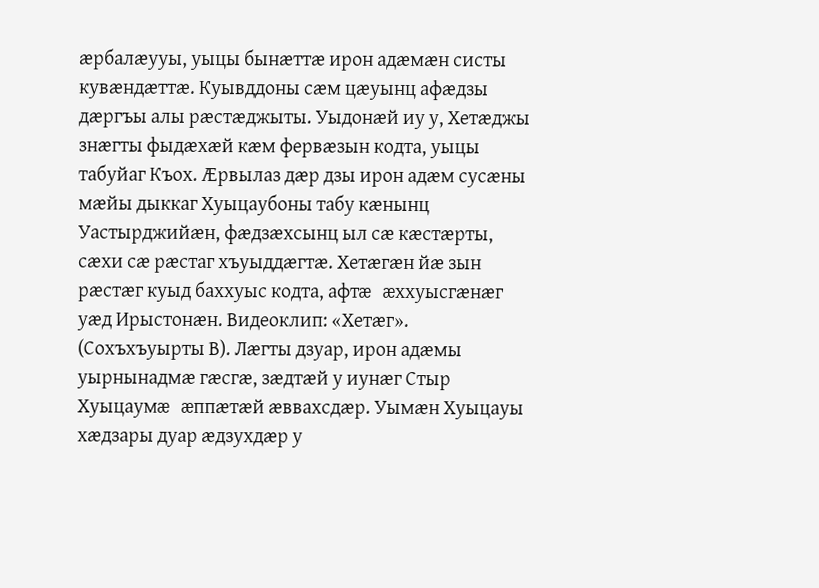æрбалæууы, уыцы бынæттæ ирон адæмæн систы кувæндæттæ. Куывддоны сæм цæуынц афæдзы дæргъы алы рæстæджыты. Уыдонæй иу у, Хетæджы знæгты фыдæхæй кæм фервæзын кодта, уыцы табуйаг Къох. Æрвылаз дæр дзы ирон адæм сусæны мæйы дыккаг Хуыцаубоны табу кæнынц Уастырджийæн, фæдзæхсынц ыл сæ кæстæрты, сæхи сæ рæстаг хъуыддæгтæ. Хетæгæн йæ зын рæстæг куыд баххуыс кодта, афтæ æххуысгæнæг уæд Ирыстонæн. Видеоклип: «Хетæг». (Сохъхъуырты В). Лæгты дзуар, ирон адæмы уырнынадмæ гæсгæ, зæдтæй у иунæг Стыр Хуыцаумæ æппæтæй æввахсдæр. Уымæн Хуыцауы хæдзары дуар æдзухдæр у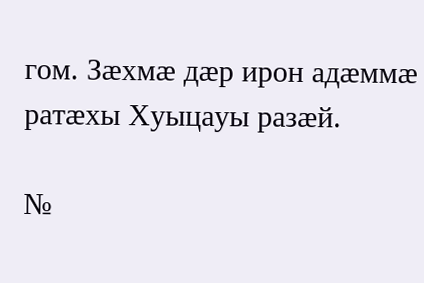гом. Зæхмæ дæр ирон адæммæ ратæхы Хуыцауы разæй.

№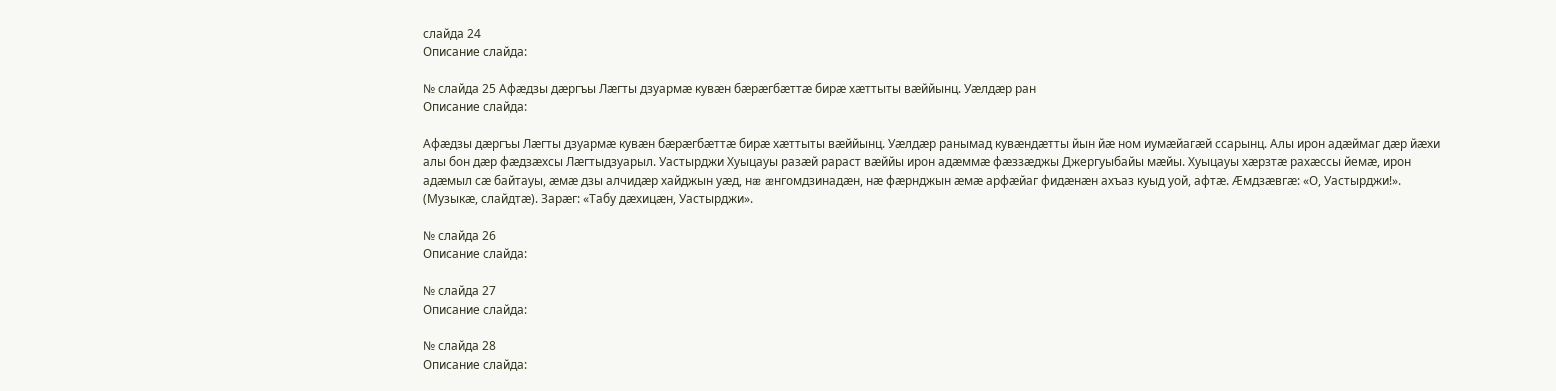слайда 24
Описание слайда:

№ слайда 25 Афæдзы дæргъы Лæгты дзуармæ кувæн бæрæгбæттæ бирæ хæттыты вæййынц. Уæлдæр ран
Описание слайда:

Афæдзы дæргъы Лæгты дзуармæ кувæн бæрæгбæттæ бирæ хæттыты вæййынц. Уæлдæр ранымад кувæндæтты йын йæ ном иумæйагæй ссарынц. Алы ирон адæймаг дæр йæхи алы бон дæр фæдзæхсы Лæгтыдзуарыл. Уастырджи Хуыцауы разæй рараст вæййы ирон адæммæ фæззæджы Джергуыбайы мæйы. Хуыцауы хæрзтæ рахæссы йемæ, ирон адæмыл сæ байтауы, æмæ дзы алчидæр хайджын уæд, нæ æнгомдзинадæн, нæ фæрнджын æмæ арфæйаг фидæнæн ахъаз куыд уой, афтæ. Æмдзæвгæ: «О, Уастырджи!». (Музыкæ, слайдтæ). Зарæг: «Табу дæхицæн, Уастырджи».

№ слайда 26
Описание слайда:

№ слайда 27
Описание слайда:

№ слайда 28
Описание слайда: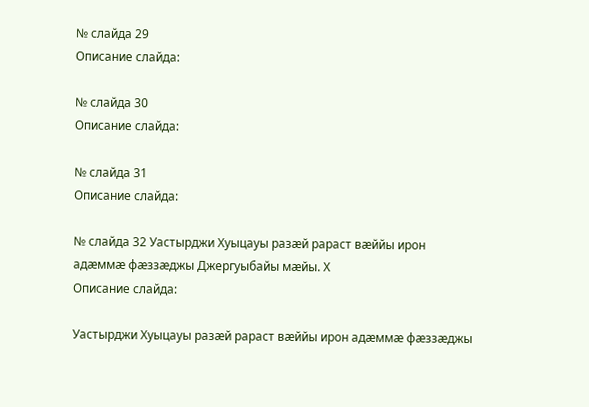№ слайда 29
Описание слайда:

№ слайда 30
Описание слайда:

№ слайда 31
Описание слайда:

№ слайда 32 Уастырджи Хуыцауы разæй рараст вæййы ирон адæммæ фæззæджы Джергуыбайы мæйы. Х
Описание слайда:

Уастырджи Хуыцауы разæй рараст вæййы ирон адæммæ фæззæджы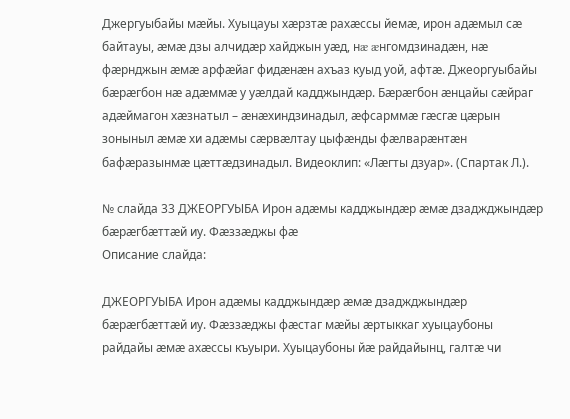Джергуыбайы мæйы. Хуыцауы хæрзтæ рахæссы йемæ, ирон адæмыл сæ байтауы, æмæ дзы алчидæр хайджын уæд, нæ æнгомдзинадæн, нæ фæрнджын æмæ арфæйаг фидæнæн ахъаз куыд уой, афтæ. Джеоргуыбайы бæрæгбон нæ адæммæ у уæлдай кадджындæр. Бæрæгбон æнцайы сæйраг адæймагон хæзнатыл – æнæхиндзинадыл, æфсарммæ гæсгæ цæрын зоныныл æмæ хи адæмы сæрвæлтау цыфæнды фæлварæнтæн бафæразынмæ цæттæдзинадыл. Видеоклип: «Лæгты дзуар». (Спартак Л.).

№ слайда 33 ДЖЕОРГУЫБА Ирон адæмы кадджындæр æмæ дзаджджындæр бæрæгбæттæй иу. Фæззæджы фæ
Описание слайда:

ДЖЕОРГУЫБА Ирон адæмы кадджындæр æмæ дзаджджындæр бæрæгбæттæй иу. Фæззæджы фæстаг мæйы æртыккаг хуыцаубоны райдайы æмæ ахæссы къуыри. Хуыцаубоны йæ райдайынц, галтæ чи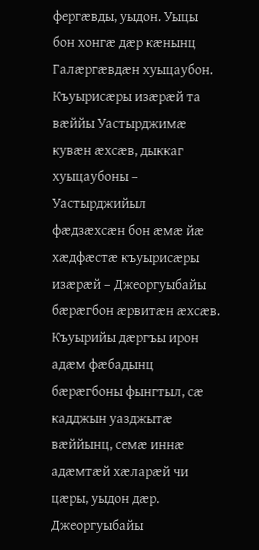фергæвды, уыдон. Уыцы бон хонгæ дæр кæнынц Галæргæвдæн хуыцаубон. Къуырисæры изæрæй та вæййы Уастырджимæ кувæн æхсæв, дыккаг хуыцаубоны – Уастырджийыл фæдзæхсæн бон æмæ йæ хæдфæстæ къуырисæры изæрæй – Джеоргуыбайы бæрæгбон æрвитæн æхсæв. Къуырийы дæргъы ирон адæм фæбадынц бæрæгбоны фынгтыл, сæ кадджын уазджытæ вæййынц, семæ иннæ адæмтæй хæларæй чи цæры, уыдон дæр. Джеоргуыбайы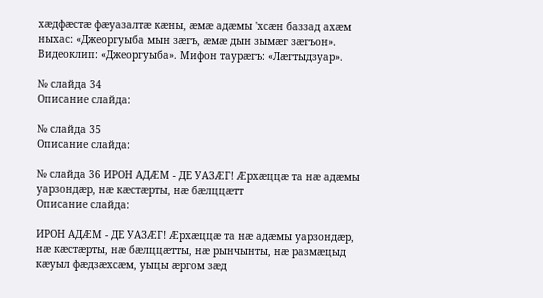хæдфæстæ фæуазалтæ кæны, æмæ адæмы 'хсæн баззад ахæм ныхас: «Джеоргуыба мын зæгъ, æмæ дын зымæг зæгъон». Видеоклип: «Джеоргуыба». Мифон таурæгъ: «Лæгтыдзуар».

№ слайда 34
Описание слайда:

№ слайда 35
Описание слайда:

№ слайда 36 ИРОН АДÆМ - ДЕ УАЗÆГ! Æрхæццæ та нæ адæмы уарзондæр, нæ кæстæрты, нæ бæлццæтт
Описание слайда:

ИРОН АДÆМ - ДЕ УАЗÆГ! Æрхæццæ та нæ адæмы уарзондæр, нæ кæстæрты, нæ бæлццæтты, нæ рынчынты, нæ размæцыд кæуыл фæдзæхсæм, уыцы æргом зæд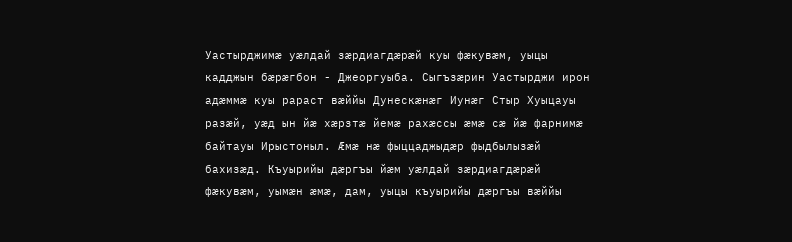Уастырджимæ уæлдай зæрдиагдæрæй куы фæкувæм, уыцы кадджын бæрæгбон - Джеоргуыба. Сыгъзæрин Уастырджи ирон адæммæ куы рараст вæййы Дунескæнæг Иунæг Стыр Хуыцауы разæй, уæд ын йæ хæрзтæ йемæ рахæссы æмæ сæ йæ фарнимæ байтауы Ирыстоныл. Æмæ нæ фыццаджыдæр фыдбылызæй бахизæд. Къуырийы дæргъы йæм уæлдай зæрдиагдæрæй фæкувæм, уымæн æмæ, дам, уыцы къуырийы дæргъы вæййы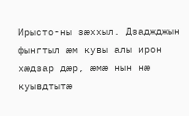Ирысто-ны зæххыл. Дзаджджын фынгтыл æм кувы алы ирон хæдзар дæр, æмæ нын нæ куывдтытæ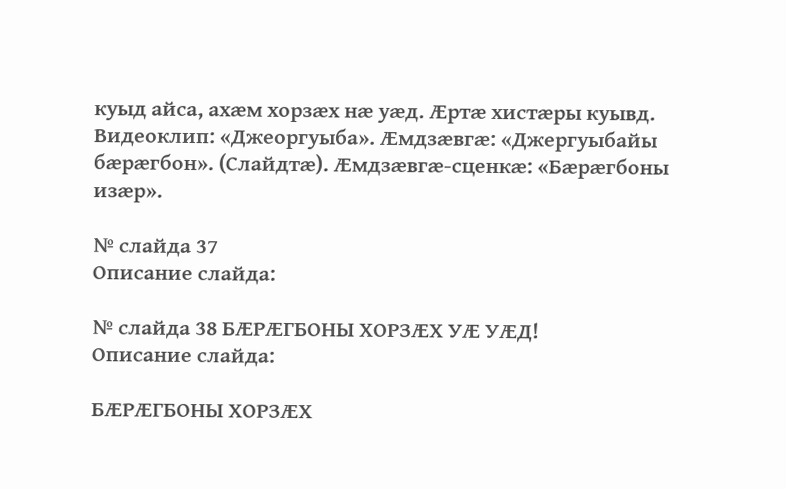куыд айса, ахæм хорзæх нæ уæд. Æртæ хистæры куывд. Видеоклип: «Джеоргуыба». Æмдзæвгæ: «Джергуыбайы бæрæгбон». (Слайдтæ). Æмдзæвгæ-сценкæ: «Бæрæгбоны изæр».

№ слайда 37
Описание слайда:

№ слайда 38 БÆРÆГБОНЫ ХОРЗÆХ УÆ УÆД!
Описание слайда:

БÆРÆГБОНЫ ХОРЗÆХ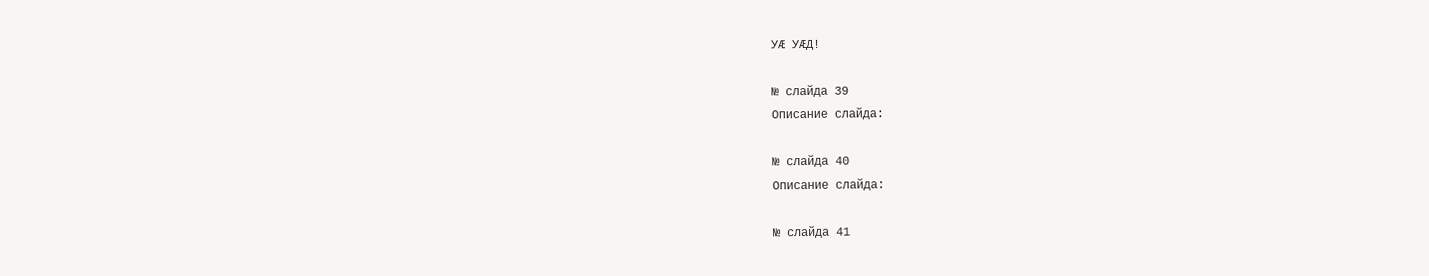УÆ УÆД!

№ слайда 39
Описание слайда:

№ слайда 40
Описание слайда:

№ слайда 41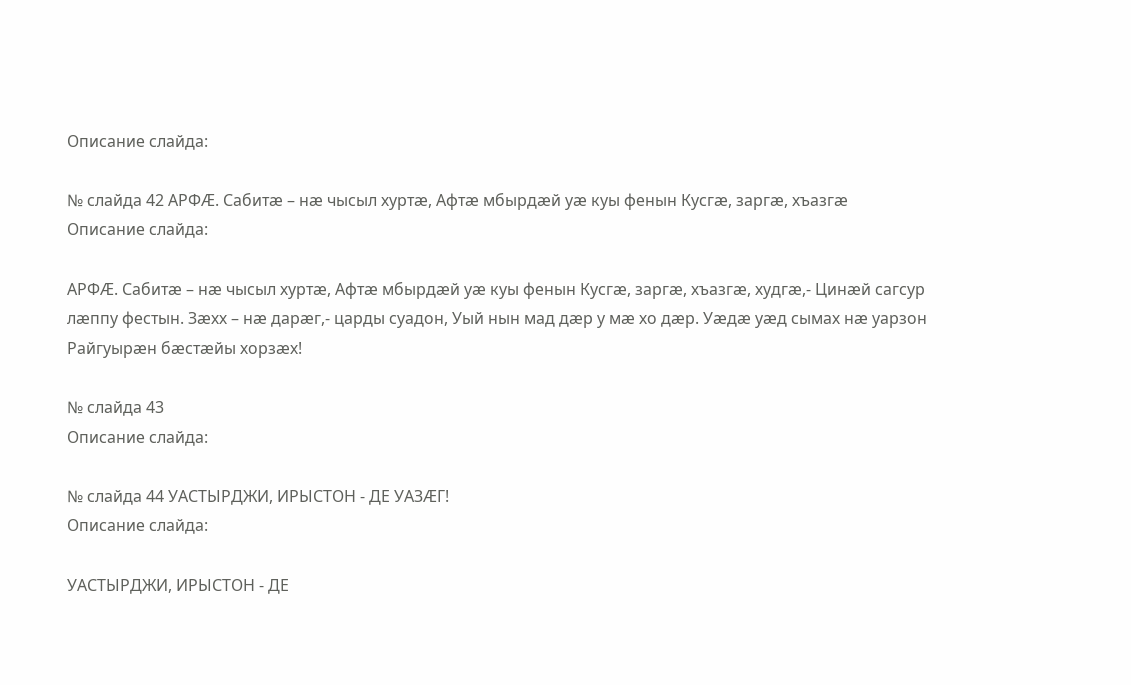Описание слайда:

№ слайда 42 АРФÆ. Сабитæ – нæ чысыл хуртæ, Афтæ мбырдæй уæ куы фенын Кусгæ, заргæ, хъазгæ
Описание слайда:

АРФÆ. Сабитæ – нæ чысыл хуртæ, Афтæ мбырдæй уæ куы фенын Кусгæ, заргæ, хъазгæ, худгæ,- Цинæй сагсур лæппу фестын. Зæхх – нæ дарæг,- царды суадон, Уый нын мад дæр у мæ хо дæр. Уæдæ уæд сымах нæ уарзон Райгуырæн бæстæйы хорзæх!

№ слайда 43
Описание слайда:

№ слайда 44 УАСТЫРДЖИ, ИРЫСТОН - ДЕ УАЗÆГ!
Описание слайда:

УАСТЫРДЖИ, ИРЫСТОН - ДЕ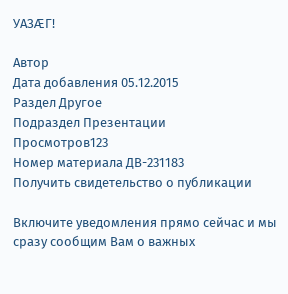УАЗÆГ!

Автор
Дата добавления 05.12.2015
Раздел Другое
Подраздел Презентации
Просмотров123
Номер материала ДВ-231183
Получить свидетельство о публикации

Включите уведомления прямо сейчас и мы сразу сообщим Вам о важных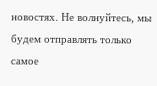новостях. Не волнуйтесь, мы будем отправлять только самое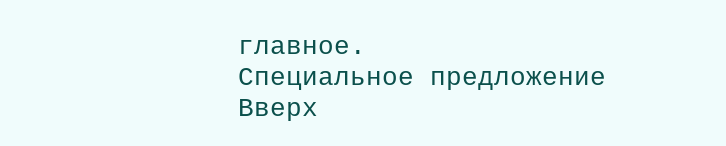главное.
Специальное предложение
Вверх